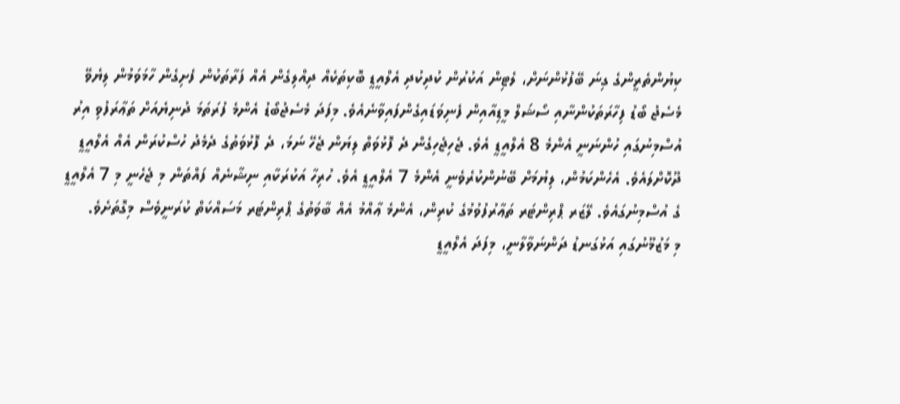ކިޔުންތެރީންގެ ގިނަ ބޭފުޅުންނަށް، ލެޓިން އަކުރުން ކުދިކުދި އެލްއީޑީ ބޮކިތަކެއް ދިއްލިގެން އެއް ފަރާތަކުން ފެށިގެން ހާމަވަމުން ލިޔެވޭ މެސެޖު ބޯޑު ފިހާރަތަކުންނާއި ސޯޝަލް މީޑިއާއިން ފެނިވަޑައިގެންފައިވާނެއެވެ. މިފަދަ މެސެޖުބޯޑު އެންމެ ފުރަތަމަ ދުނިޔެއަށް ތަޢާރަފުވި އިރު އުސްމިނުގައި ހުންނަނީ އެންމެ 8 އެލްއީޑީ އެވެ. ޖެހިޖެހިގެން ދެ ފޮޅުވަތް ލިޔަން ޖެހޭ ނަމަ، ދެ ފޮޅުވަތުގެ ދެމެދު ހުސްކުރަން އެއް އެލްއީޑީ ދޫކޮށްލައެވެ. އެހެންކަމުން، ލިޔުމަށް ބޭނުންކުރެވެނީ އެންމެ 7 އެލްއީޑީ އެވެ. ހުރިހާ އަކުރަކާއި ނިޝާނެއް ފައްތަން މި ޖެހެނީ މި 7 އެލްއީޑީ ގެ އުސްމިނުގައެވެ. ލޭޒަރ ޕްރިންޓަރ ތަޢާރުފުވުމުގެ ކުރިން، އެންމެ ޢާއްމު އެއް ބާވަތުގެ ޕްރިންޓަރ މަސައްކަތް ކުރަނީވެސް މިގޮތަށެވެ.
މި މަޒުމޫނުގައި އަޅުގަނޑު ދަންނަވާލާނީ، މިފަދަ އެލްއީޑީ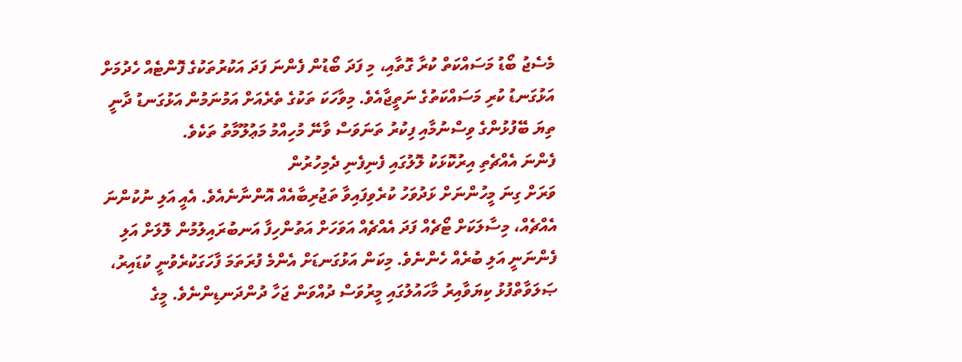މެސެޖު ބޯޑު މަސައްކަތް ކުރާ ގޮތާއި، މި ފަދަ ބޯޑުން ފެންނަ ފަދަ އަކުރުތަކުގެ ފޮންޓެއް ހެދުމަށް އަޅުގަނޑު ކުރި މަސައްކަތުގެ ނަތީޖާއެވެ. މިވާހަކަ ތަކުގެ ތެރެއަށް އަމުނަމުން އަޅުގަނޑު ދާނީ ތިޔަ ބޭފުޅުންގެ ވިސްނުމާއި ފިކުރު ތަނަވަސް ވާނޭ މުހިއްމު މަޢުލޫމާތު ތަކެވެ.
ފެންނަ އެއްޗެތި އިރުކޮޅަކު ލޮލުގައި ފެނިފެނި ދެމިހުރުން
ވަރަށް ގިނަ މީހުންނަށް ޅަދުވަހު ކުރެވިފައިވާ ތަޖުރިބާއެއް އޮންނާނެއެވެ. އެއީ އަލި ނުކުންނަ އެއްޗެއް، މިސާލަކަށް ޓޯޗެއް ފަދަ އެއްޗެއް އަވަހަށް އަތުންހިފާ އަނބުރައިލުމުން ލޮލަށް އަލި ފެންނަނީ އަލި ބުރެއް ހެންނެވެ. މިކަން އަޅުގަނޑަށް އެންމެ ފުރަތަމަ ފާހަގަކުރެވުނީ ކުޑައިރު، ޞަލަވާތްފުޅު ކިޔަވާއިރު މާހައުލުގައި މީރުވަސް ދުއްވަން ޖަހާ ދުންދަނޑިންނެވެ. މީގެ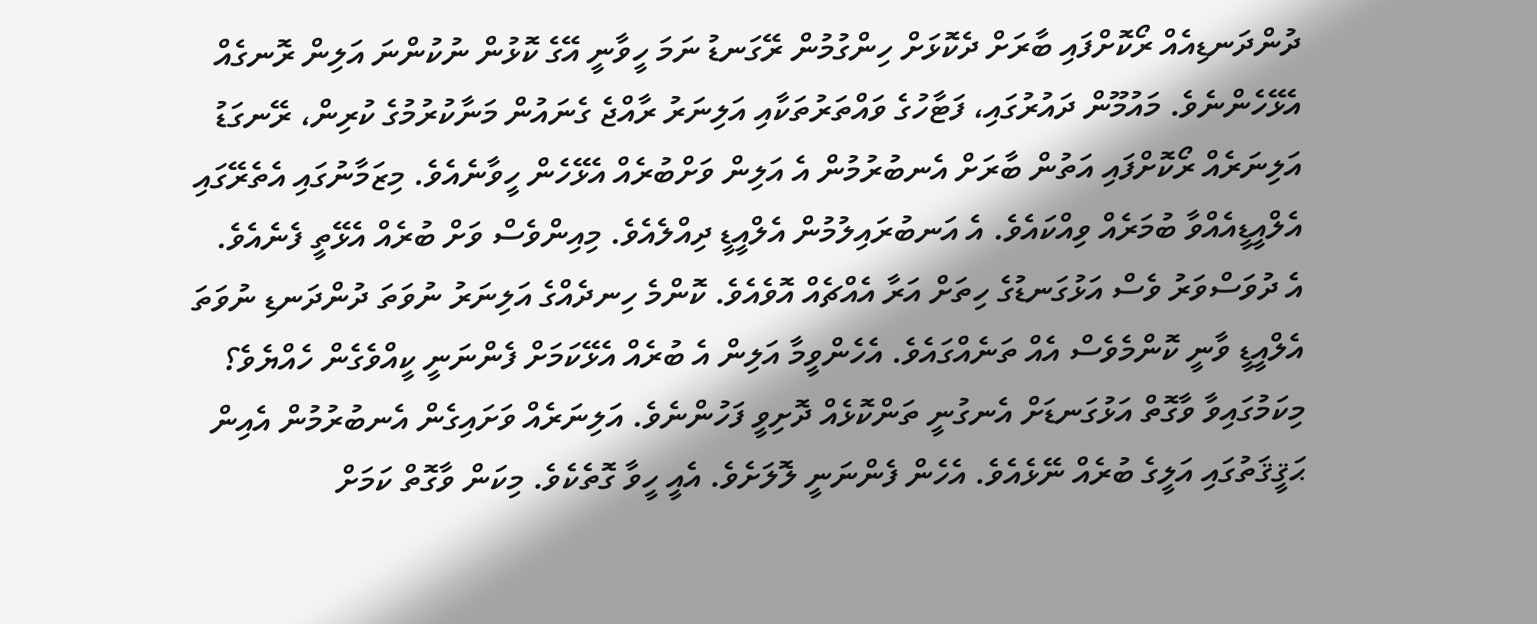ދުންދަނޑިއެއް ރޯކޮށްފައި ބާރަށް ދެކޮޅަށް ހިންގުމުން ރޭގަނޑު ނަމަ ހީވާނީ އޭގެ ކޮޅުން ނުކުންނަ އަލިން ރޮނގެއް އެޅޭހެންނެވެ. މައުމޫން ދައުރުގައި، ފަޓާހުގެ ވައްތަރުތަކާއި އަލިނަރު ރާއްޖެ ގެނައުން މަނާކުރުމުގެ ކުރިން، ރޭނގަޑު އަލިނަރެއް ރޯކޮށްފައި އަތުން ބާރަށް އެނބުރުމުން އެ އަލިން ވަށްބުރެއް އެޅޭހެން ހީވާނެއެވެ. މިޒަމާނުގައި އެތެރޭގައި އެލްއީޑީއެއްވާ ބުމަރެއް ވިއްކައެވެ. އެ އަނބުރައިލުމުން އެލްއީޑީ ދިއްލެއެވެ. މިއިންވެސް ވަށް ބުރެއް އެޅޭތީ ފެނެއެވެ.
އެ ދުވަސްވަރު ވެސް އަޅުގަނޑުގެ ހިތަށް އަރާ އެއްޗެއް އޮވެއެވެ. ކޮންމެ ހިނދެއްގެ އަލިނަރު ނުވަތަ ދުންދަނޑި ނުވަތަ އެލްއީޑީ ވާނީ ކޮންމެވެސް އެއް ތަނެއްގައެވެ. އެހެންވީމާ އަލިން އެ ބުރެއް އެޅޭކަމަށް ފެންނަނީ ކީއްވެގެން ހެއްޔެވެ؟
މިކަމުގައިވާ ވާގޮތް އަޅުގަނޑަށް އެނގުނީ ތަންކޮޅެއް ދޮށިވީ ފަހުންނެވެ. އަލިނަރެއް ވަށައިގެން އެނބުރުމުން އެއިން ޙަޤީޤަތުގައި އަލީގެ ބުރެއް ނޭޅެއެވެ. އެހެން ފެންނަނީ ލޮލަށެވެ. އެއީ ހީވާ ގޮތެކެވެ. މިކަން ވާގޮތް ކަމަށް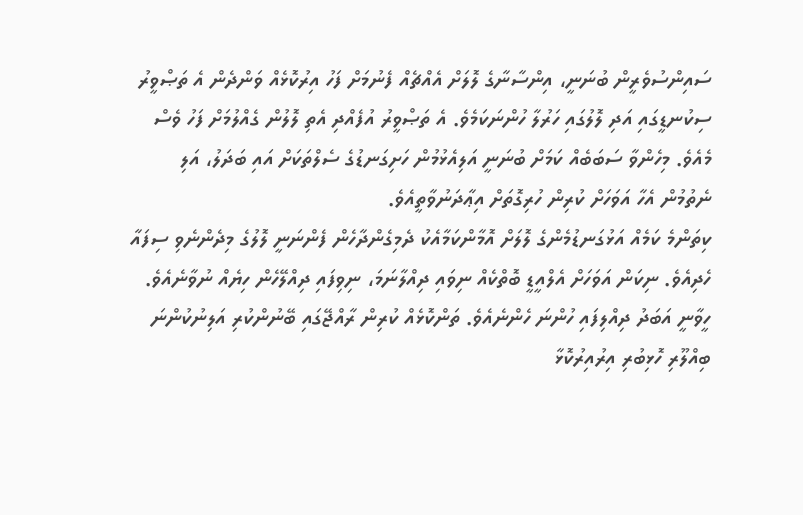ސައިންސުވެރީން ބުނަނީ، އިންސާނާގެ ލޮލަށް އެއްޗެއް ފެނުމަށް ފަހު އިރުކޮޅެއް ވަންދެން އެ ތަޞްވީރު ސިކުނޑީގައި އަދި ލޮލުގައި ހަރުލާ ހުންނަކަމެވެ. އެ ތަޞްވީރު އުފެއްދި އެތި ލޮލުން ގެއްލުމަށް ފަހު ވެސް މެއެވެ. މިހެންވާ ސަބަބެއް ކަމަށް ބުނަނީ އަލިއެޅުމުން ހަށިގަނޑުގެ ސެލްތަކަށް އައި ބަދަލު، އަލި ނެތުމުން އެހާ އަވަހަށް ކުރިން ހުރިގޮތަށް އިޢާދަނުވާތީއެވެ.
ކިތަންމެ ކަމެއް އަޅުގަނޑުމެންގެ ލޮލަށް އޮމާންކަމާއެކު ދެމިގެންދާހެން ފެންނަނީ ލޮލުގެ މިދެންނެވި ސިފައާ ހެދިއެވެ. ނިކަން އަވަހަށް އެލްއީޑީ ބޮތްކެއް ނިވައި ދިއްލާނަމަ، ނިވިފައި ދިއްލޭހެން ހިޔެއް ނުވާނެއެވެ. ހީވާނީ އަބަދު ދިއްލިފައި ހުންނަ ހެންނެއެވެ. ތަންކޮޅެއް ކުރިން ރާއްޖޭގައި ބޭނުންކުރި އަލިނުކުންނަ ބިއްލޫރި ހޮޅިބުރި އިރުއިރުކޮޅާ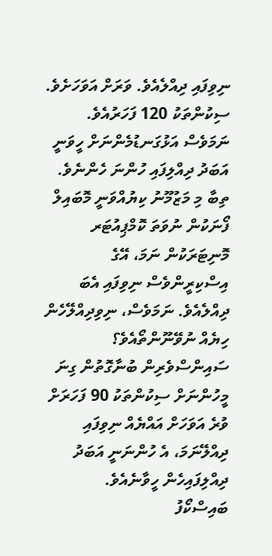ނިވިފައި ދިއްލެއެވެ. ވަރަށް އަވަހަށެވެ. ސިކުންތަކު 120 ފަހަރުއެވެ. ނަމަވެސް އަޅުގަނޑުމެންނަށް ހީވަނީ އަބަދު ދިއްލިފައި ހުންނަ ހެންނެވެ. ތިބާ މި މަޒުމޫނު ކިޔުއްވަނީ މޮބައިލް ފޯނަކުން ނުވަތަ ކޮމްޕިއުޓަރ މޮނިޓަރަކުން ނަމަ، އޭގެ އިސްކިރީންވެސް ނިވިފައި އެބަ ދިއްލެއެވެ. ނަމަވެސް، ނިވިދިއްލޭހެން ހިޔެއް ނުވޭނޫންތޯއެވެ؟
ސައިންސްވެރިން ބުނާގޮތުން ގިނަ މީހުންނަށް ސިކުންތަކު 90 ފަހަރަށް ވުރެ އަވަހަށް އައްޔެއް ނިވިފައި ދިއްލޭނަމަ، އެ ހުންނަނީ އަބަދު ދިއްލިފައިހެން ހީވާނެއެވެ.
ބައިސްކޯފު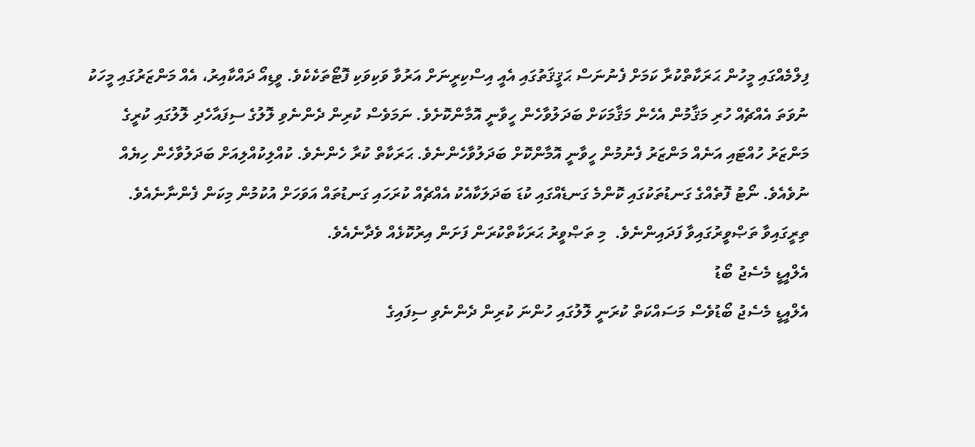ފިލްމެއްގައި މީހުން ޙަރަކާތްކުރާ ކަމަށް ފެނުނަސް ޙަޤީޤަތުގައި އެއީ އިސްކިރީނަށް އަރުވާ ވަކިވަކި ފޮޓޯތަކެކެވެ. ވީޑިއޯ ދައްކާއިރު، އެއް މަންޒަރުގައި މީހަކު ނުވަތަ އެއްޗެއް ހުރި މަޤާމުން އެހެން މަޤާމަކަށް ބަދަލުވާހެން ހީވާނީ އޮމާންކޮށެވެ. ނަމަވެސް ކުރިން ދެންނެވި ލޮލުގެ ސިފައާހެދި ލޮލުގައި ކުރީގެ މަންޒަރު ހުއްޓައި އަނެއް މަންޒަރު ފެނުމުން ހީވާނީ އޮމާންކޮށް ބަދަލުވާހެންނެވެ. ޙަރަކާތް ކުރާ ހެންނެވެ. ކުއްލިކުއްލިއަށް ބަދަލުވާހެން ހިޔެއް ނުވެއެވެ. ނޯޓު ފޮތެއްގެ ގަނޑުތަކުގައި ކޮންމެ ގަނޑެއްގައި ކުޑަ ބަދަލަކާއެކު އެއްޗެއް ކުރަހައި ގަނޑުތައް އަވަހަށް އުކުމުން މިކަން ފެންނާނެއެވެ. ތިރީގައިވާ ތަޞްވީރުގައިވާ ފަދައިންނެވެ.  މި ތަޞްވީރު ޙަރަކާތްކުރަން ފަށަން އިރުކޮޅެއް ވެދާނެއެވެ.
އެލްއީޑީ މެސެޖު ބޯޑު
އެލްއީޑީ މެސެޖު ބޯޑުވެސް މަސައްކަތް ކުރަނީ ލޮލުގައި ހުންނަ ކުރިން ދެންނެވި ސިފައިގެ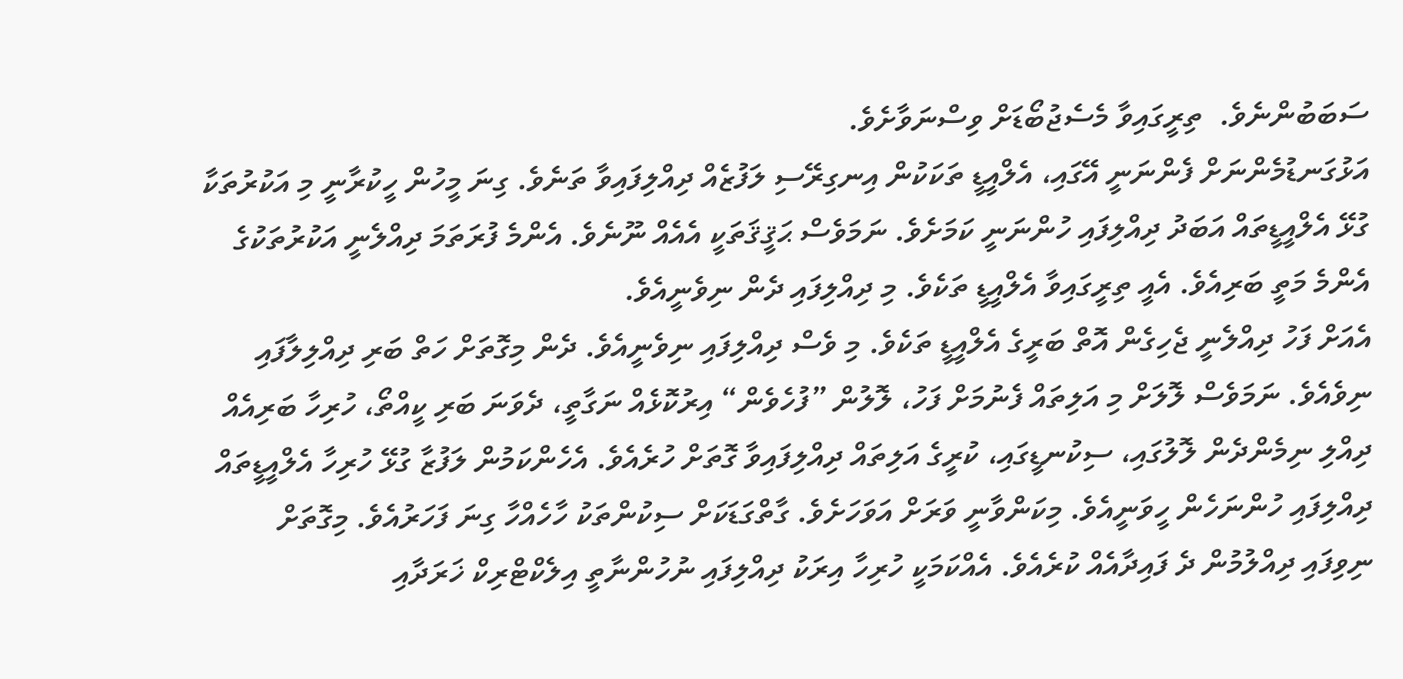ސަބަބުންނެވެ.  ތިރީގައިވާ މެސެޖުބޯޑަށް ވިސްނަވާށެވެ.
އަޅުގަނޑުމެންނަށް ފެންނަނީ އޭގައި، އެލްއީޑީ ތަކަކުން އިނގިރޭސި ލަފުޒެއް ދިއްލިފައިވާ ތަނެވެ. ގިނަ މީހުން ހީކުރާނީ މި އަކުރުތަކާ ގުޅޭ އެލްއީޑީތައް އަބަދު ދިއްލިފައި ހުންނަނީ ކަމަށެވެ. ނަމަވެސް ޙަޤީޤަތަކީ އެއެއް ނޫނެވެ. އެންމެ ފުރަތަމަ ދިއްލެނީ އަކުރުތަކުގެ އެންމެ މަތީ ބަރިއެވެ. އެއީ ތިރީގައިވާ އެލްއީޑީ ތަކެވެ. މި ދިއްލިފައި ދެން ނިވެނީއެވެ.
އެއަށް ފަހު ދިއްލެނީ ޖެހިގެން އޮތް ބަރީގެ އެލްއީޑީ ތަކެވެ. މި ވެސް ދިއްލިފައި ނިވެނީއެވެ. ދެން މިގޮތަށް ހަތް ބަރި ދިއްލިލާފައި ނިވެއެވެ. ނަމަވެސް ލޮލަށް މި އަލިތައް ފެނުމަށް ފަހު، ލޮލުން ”ފުހެވެން“ އިރުކޮޅެއް ނަގާތީ، ދެވަނަ ބަރި ކީއްތޯ، ހުރިހާ ބަރިއެއް ދިއްލި ނިމެންދެން ލޮލުގައި، ސިކުނޑީގައި، ކުރީގެ އަލިތައް ދިއްލިފައިވާ ގޮތަށް ހުރެއެވެ. އެހެންކަމުން ލަފުޒާ ގުޅޭ ހުރިހާ އެލްއީޑީތައް ދިއްލިފައި ހުންނަހެން ހީވަނީއެވެ. މިކަންވާނީ ވަރަށް އަވަހަށެވެ. ގާތްގަޑަކަށް ސިކުންތަކު ހާހެއްހާ ގިނަ ފަހަރުއެވެ. މިގޮތަށް ނިވިފައި ދިއްލުމުން ދެ ފައިދާއެއް ކުރެއެވެ. އެއްކަމަކީ ހުރިހާ އިރަކު ދިއްލިފައި ނުހުންނާތީ އިލެކްޓްރިކް ޚަރަދާއި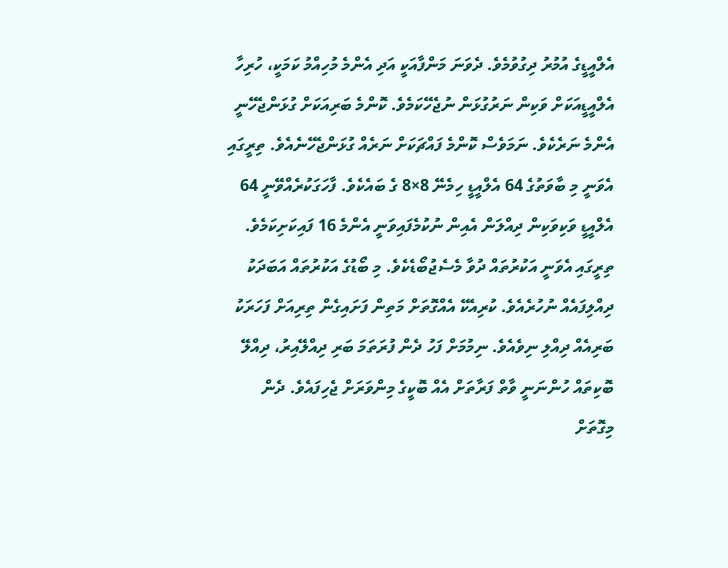އެލްއީޑީގެ އުމުރު ދިގުވުމެވެ. ދެވަނަ މަންފާއަކީ އަދި އެންމެ މުހިއްމު ކަމަކީ، ހުރިހާ އެލްއީޑީއަކަށް ވަކިން ނަރުގުޅަން ނުޖެހޭކަމެވެ. ކޮންމެ ބަރިއަކަށް ގުޅަންޖެހޭނީ އެންމެ ނަރެކެވެ. ނަމަވެސް ކޮންމެ ފައްޗަކަށް ނަރެއް ގުޅަންޖެހޭނެއެވެ. ތިރީގައި އެވަނީ މި ބާވަތުގެ 64 އެލްއީޑީ ހިމެނޭ 8×8 ގެ ބައެކެވެ. ފާހަގަކުރެއްވޭނީ 64 އެލްއީޑީ ވަކިވަކިން ދިއްލަން އެއިން ނުކުމެފައިވަނީ އެންމެ 16 ފައިކަށިކަމެވެ.
ތިރީގައި އެވަނީ އަކުރުތައް ދުވާ މެސެޖުބޯޑެކެވެ. މި ބޯޑުގެ އަކުރުތައް އަބަދަކު ދިއްލިފައެއް ނުހުރެއެވެ. ކުރިއެކޭ އެއްގޮތަށް މަތިން ފަށައިގެން ތިރިއަށް ފަހަރަކު ބަރިއެއް ދިއްލި ނިވެއެވެ. ނިމުމަށް ފަހު ދެން ފުރަތަމަ ބަރި ދިއްލޭއިރު، ދިއްލޭ ބޮކިތައް ހުންނަނީ ވާތް ފަރާތަށް އެއް ބޮކީގެ މިންވަރަށް ޖެހިފައެވެ. ދެން މިގޮތަށް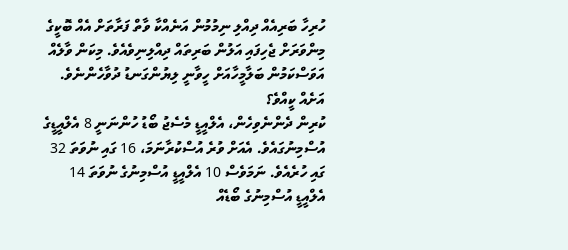ހުރިހާ ބަރިއެއް ދިއްލި ނިމުމުން އަނެއްކާ ވާތް ފަރާތަށް އެއް ބޮކީގެ މިންވަރަށް ޖެހިފައި އަލުން ބަރިތައް ދިއްލިނިވެއެވެ. މިކަން ވާލެއް އަވަސްކަމުން ބަލާމީހާއަށް ހީވާނީ ލިޔުންގަނޑު ދުވާހެންނެވެ.
އަށެއް ކީއްވެ؟
ކުރިން ދެންނެވިހެން، އެލްއީޑީ މެސެޖު ބޯޑު ހުންނަނީ 8 އެލްއީޑީގެ އުސްމިނުގައެވެ. އެއަށް ވުރެ އުސްކުރާނަމަ، 16 ގައި ނުވަތަ 32 ގައި ހުރެއެވެ. ނަމަވެސް 10 އެލްއީޑީ އުސްމިނުގެ ނުވަތަ 14 އެލްއީޑީ އުސްމިނުގެ ބޯޑެއް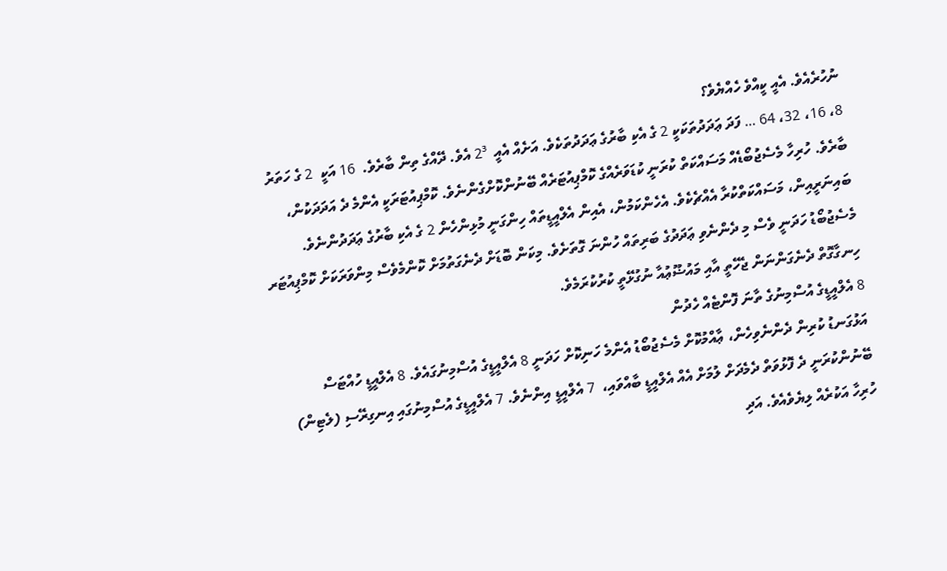ނުހުރެއެވެ. އެއީ ކީއްވެ ހެއްޔެވެ؟
8، 16، 32، 64 … ފަދަ ޢަދަދުތަކަކީ 2 ގެ އެކި ބާރުގެ ޢަދަދުތަކެވެ. އަށެއް އެއީ  2³ އެވެ. ދޭއްގެ ތިން ބާރެވެ.  16 އަކީ  2 ގެ ހަތަރު ބާރެވެ. ހުރިހާ މެސެޖުބޯޑެއް މަސައްކަތް ކުރަނީ ކުޑަވަރެއްގެ ކޮމްޕިއުޓަރެއް ބޭނުންކޮށްގެންނެވެ. ކޮމްޕިއުޓަރަކީ އެންމެ ދެ އަދަދަކުން، ބައިނަރީއިން، މަސައްކަތްކުރާ އެއްޗެކެވެ. އެހެންކަމުން، އެއިން އެލްއީޑީތައް ހިންގަނީ މުޅިންހެން 2 ގެ އެކި ބާރުގެ ޢަދަދުންނެވެ. މެސެޖުބޯޑު ހަދަނީ ވެސް މި ދެންނެވި ޢަދަދުގެ ބަރިތައް ހުންނަ ގޮތަށެވެ. މިކަން ބޮޑަށް ދެނެގަތުމަށް ކޮންމެވެސް މިންވަރަކަށް ކޮމްޕިއުޓަރ ހިނގާގޮތް ދެނެގަންނަން ޖެހޭތީ އާއި މައުޟޫޢުއާ ނުގުޅޭތީ ކުރުކުރަމެވެ.
8 އެލްއީޑީގެ އުސްމިނުގެ ތާނަ ފޮންޓެއް ހެދުން
އަޅުގަނޑު ކުރިން ދެންނެވިހެން، ޢާއްމުކޮށް މެސެޖުބޯޑު އެންމެ ހަނިކޮށް ހަދަނީ 8 އެލްއީޑީގެ އުސްމިނުގައެވެ. 8 އެލްއީޑީ ހުއްޓަސް  ބޭނުންކުރަނީ ދެ ފޮޅުވަތް ދެމެދަށް ލުމަށް އެއް އެލްއީޑީ ބާއްވައި،  7 އެލްއީޑީ އިންނެވެ. 7 އެލްއީޑީގެ އުސްމިނުގައި އިނގިރޭސި (ލެޓިން) ހުރިހާ އަކުރެއް ލިޔެވެއެވެ. އަދި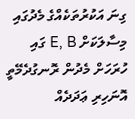ގިނަ އަކުރުތަކެއްގެ މެދުގައި މިސާލަކަށް E, B ގައި ހުރަހަށް މެދުން ރޮނގުދެމޭތީ އޮނަހިރި ޢަދަދެއް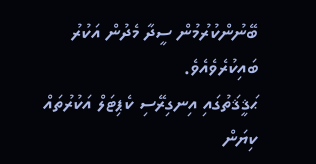ބޭނުންކުރުމުން ސީދާ މެދުން އަކުރު ބައިކުރެވެއެވެ.
ޙަޤީޤަތުގައި އިނގިރޭސި ކެޕިޓަލް އަކުރުތައް ކިޔަން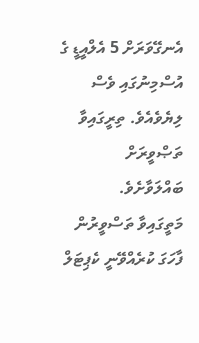އެނގޭވަރަށް 5 އެލްއީޑީ ގެ އުސްމިނުގައި ވެސް ލިޔެވެއެވެ. ތިރީގައިވާ ތަޞްވީރަށް ބައްލަވާށެވެ.
މަތީގައިވާ ތަސްވީރުން ފާހަގަ ކުރެއްވޭނީ ކެޕިޓަލް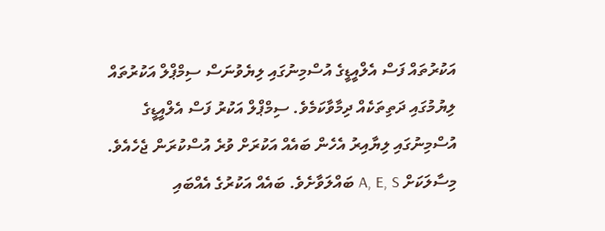އަކުރުތައް ފަސް އެލްއީޑީގެ އުސްމިނުގައި ލިޔެވުނަސް ސިމްޕްލް އަކުރުތައް ލިޔުމުގައި ދަތިތަކެއް ދިމާވާކަމެވެ. ސިމްޕްލް އަކުރު ފަސް އެލްއީޑީގެ އުސްމިނުގައި ލިޔާއިރު އެހެން ބައެއް އަކުރަށް ވުރެ އުސްކުރަން ޖެހެއެވެ. މިސާލަކަށް A, E, S ބައްލަވާށެވެ. ބައެއް އަކުރުގެ އެއްބައި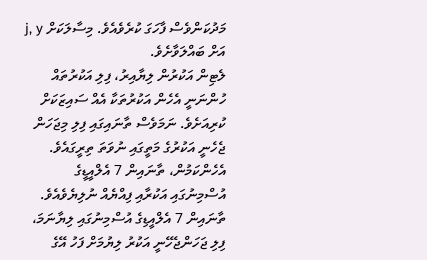މަދުކަންވެސް ފާހަގަ ކުރެވެއެވެ. މިސާލަކަށް j, y އަށް ބައްލަވާށެވެ.
ލެޓިން އަކުރުން ލިޔާއިރު، ފިލި އަކުރުތައް ހުންނަނީ އެހެން އަކުރުތަކާ އެއް ސައިޒަކަށް ކުރިއަށެވެ. ނަމަވެސް ތާނައިގައި ފިލި މިޖަހަން ޖެހެނީ އަކުރުގެ މަތީގައި ނުވަތަ ތިރީގައެވެ. އެހެންކަމުން، ތާނައިން 7 އެލްއީޑީގެ އުސްމިނުގައި އަކުރާއި ފިއްޔެއް ނުލިޔެވެއެވެ. ތާނައިން 7 އެލްއީޑިގެ އުސްމިނުގައި ލިޔާނަމަ، ފިލި ޖަހަންޖެހޭނީ އަކުރު ލިޔުމަށް ފަހު އޭގެ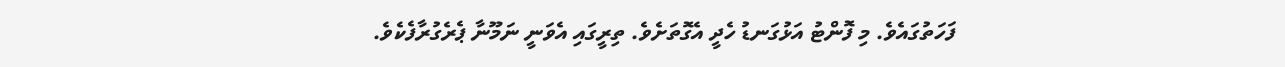ފަހަތުގައެވެ. މި ފޮންޓު އަޅުގަނޑު ހެދީ އެގޮތަށެވެ. ތިރީގައި އެވަނީ ނަމޫނާ ޕެރެގުރާފެކެވެ.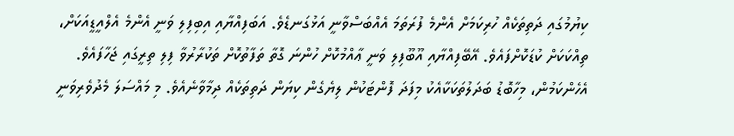ކިޔުމުގައި ދަތިތަކެއް ހުރިކަމަށް އެންމެ ފުރަތަމަ އެއްބަސްވާނީ އަޅުގަނޑެވެ. އަބަފިއްޔާއި އިބިފިލި ވަނީ އެންމެ އެލްއީޑީއަކަށް، ތިއްކަކަށް ކުޑަކޮށްފައެވެ. އޭބޭފިއްޔާއި އޫބޫފިލި ވަނީ ޢާއްމުކޮށް ހުންނަ ގޮތާ ތަފާތުކޮށް ތަކުރާރުވާ ފިލި ތިރީގައި ޖަހާފައެވެ. އެހެންކަމުން، މިހާބޮޑު ބަދަލުތަކަކާއެކު މިފަދަ ފޮންޓަކުން ލިޔެގެން ކިޔަން ދަތިތަކެއް ދިމާވާނެއެވެ. މި މައްސަލަ މެދުވެރިވަނީ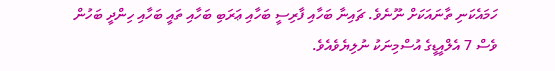ހަމައެކަނި ތާނައަކަށް ނޫނެވެ. ޗައިނާ ބަހާއި ފާރިސީ ބަހާއި ޢަރަބި ބަހާއި ތައީ ބަހާއި ހިންދީ ބަހުން ވެސް 7 އެލްއީޑީގެ އުސްމިނަކު ނުލިޔެވެއެވެ.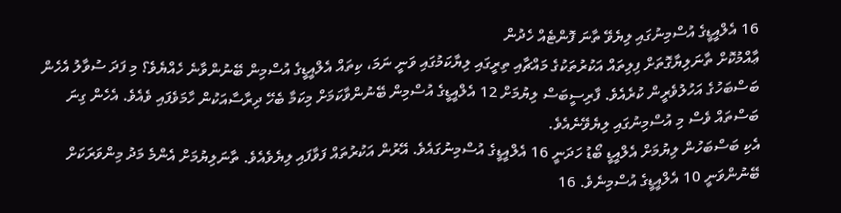16 އެލްއީޑީގެ އުސްމިނުގައި ލިޔެވޭ ތާނަ ފޮންޓެއް ހެދުން
ޢާއްމުކޮށް ތާނަލިޔާގޮތަށް ފިލިތައް އަކުރުތަކުގެ މައްޗާއި ތިރީގައި ލިޔާކަމުގައި ވަނީ ނަމަ، ކިތައް އެލްއީޑީގެ އުސްމިން ބޭނުންވާނެ ހެއްޔެވެ؟ މި ފަދަ ސުވާލު އެހެން ބަސްބަހުގެ އަހުލުވެރީން ކުރެއެވެ. ފާރިސީބަސް ލިޔުމަށް 12 އެލްއީޑީގެ އުސްމިން ބޭނުންވާކަމަށް މިކަމާ ބެހޭ ދިރާސާއަކުން ހާމަވެފައި ވެއެވެ. އެހެން ގިނަ ބަސްތައް ވެސް މި އުސްމިނުގައި ލިޔެވޭނެއެވެ.
އެކި ބަސްބަހުން ލިޔުމަށް އެލްއީޑީ ބޯޑު ހަދަނީ 16 އެލްއީޑީގެ އުސްމިނުގައެވެ. އޭރުން އަކުރުތައް ފަވާފައި ލިޔެވެއެވެ. ތާނަލިޔުމަށް އެންމެ މަދު މިންވަރަކަށް ބޭނުންވަނީ 10 އެލްއީޑީގެ އުސްމިނެވެ. 16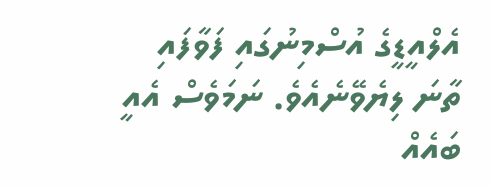އެލްއީޑީގެ އުސްމިނުގައި ފަވާފައި ތާނަ ލިޔެވޭނެއެވެ. ނަމަވެސް އެއީ ބައެއް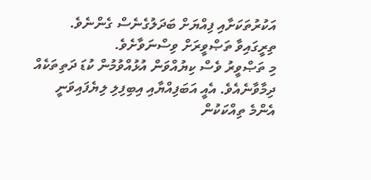އަކުރުތަކަށާއި ފިއްޔަށް ބަދަލުގެނެސް ގެންނެވެ. ތިރީގައިވާ ތަޞްވީރަށް ވިސްނަވާށެވެ.
މި ތަޞްވީރު ވެސް ކިޔުއްވަން އުޅުއްވުމުން ކުޑަ ދަތިތަކެއް ދިމާވާނެއެވެ. އެއީ އަބަފިއްޔާއި އިބިފިލި ލިޔެފައިވަނީ އެންމެ ތިއްކަކުން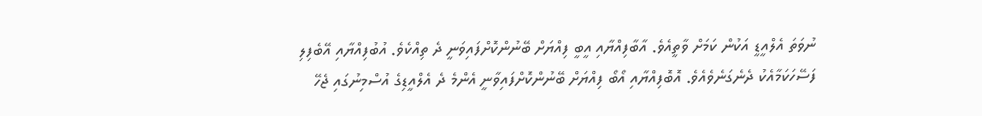ނުވަތަ އެލްއީޑީ އަކުން ކަމަށް ވާތީއެވެ. އާބާފިއްޔާއި އީބީ ފިއްޔަށް ބޭނުންކޮށްފައިވަނީ ދެ ތިއްކެވެ. އުބުފިއްޔާއި އޭބެފިލި ފަސޭހަކަމާއެކު ދެނެގަނެވެއެވެ. އޮބޮފިއްޔާއި އޯބޯ ފިއްޔަށް ބޭނުންކޮށްފައިވާނީ އެންމެ ދެ އެލްއީޑިގެ އުސްމިނުގައި ޖެހޭ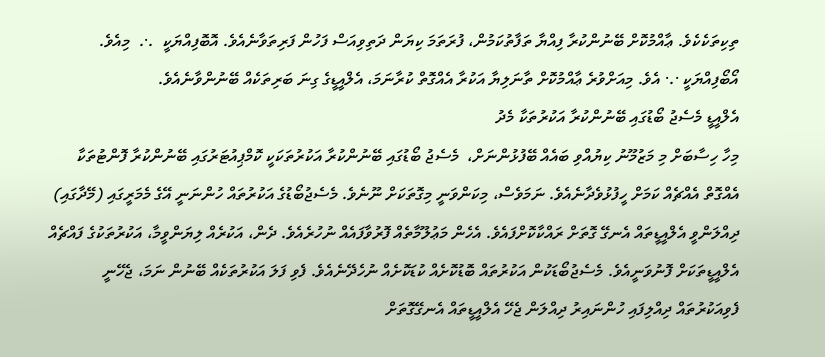ތިކިތަކެކެވެ. ޢާއްމުކޮށް ބޭނުންކުރާ ފިއްޔާ ތަފާތުކަމުން، ފުރަތަމަ ކިޔަން ދަތިވިއަސް ފަހުން ފަރިތަވާނެއެވެ. އޮބޮފިއްޔަކީ  .·.  މިއެވެ. އޯބޯފިއްޔަކީ ·.· އެވެ. މިއަށްވުރެ ޢާއްމުކޮށް ތާނަލިޔާ އަކުރާ އެއްގޮތް ކުރާނަމަ، އެލްއީޑީގެ ގިނަ ބަރިތަކެއް ބޭނުންވާނެއެވެ.
އެލްއީޑީ މެސެޖު ބޯޑުގައި ބޭނުންކުރާ އަކުރުތަކާ މެދު
މިހާ ހިސާބަށް މި މަޒުމޫނު ކިޔުއްވި ބައެއް ބޭފުޅުންނަށް،  މެސެޖު ބޯޑުގައި ބޭނުންކުރާ އަކުރުތަކަކީ ކޮމްޕިއުޓަރުގައި ބޭނުންކުރާ ފޮންޓުތަކާ އެއްގޮތް އެއްޗެއް ކަމަށް ހީފުޅުވެދާނެއެވެ. ނަމަވެސް، މިކަންވަނީ މިގޮތަކަށް ނޫނެވެ. މެސެޖުބޯޑުގެ އަކުރުތައް ހުންނަނީ އޭގެ މެމަރީގައި (މޭދާގައި) ދިއްލަންވީ އެލްއީޑީތައް އެނގޭ ގޮތަށް ރައްކާކޮށްފައެވެ. އެހެން މަޢުލޫމާތެއް ފޮރުވާފައެއް ނުހުރެއެވެ. ދެން، އަކުރެއް ލިޔަންވީމާ، އަކުރުތަކުގެ ފައްޗެއް އެލްއީޑީތަކަށް ފޮނުވަނީއެވެ. މެސެޖުބޯޑަކުން އަކުރުތައް ބޮޑުކޮށެއް ކުޑަކޮށެއް ނުހެދޭނެއެވެ. ފެވި ފަލަ އަކުރުތަކެއް ބޭނުން ނަމަ، ޖެހޭނީ ފެވިއަކުރުތައް ދިއްލިފައި ހުންނައިރު ދިއްލަން ޖެހޭ އެލްއީޑީތައް އެނގޭގޮތަށް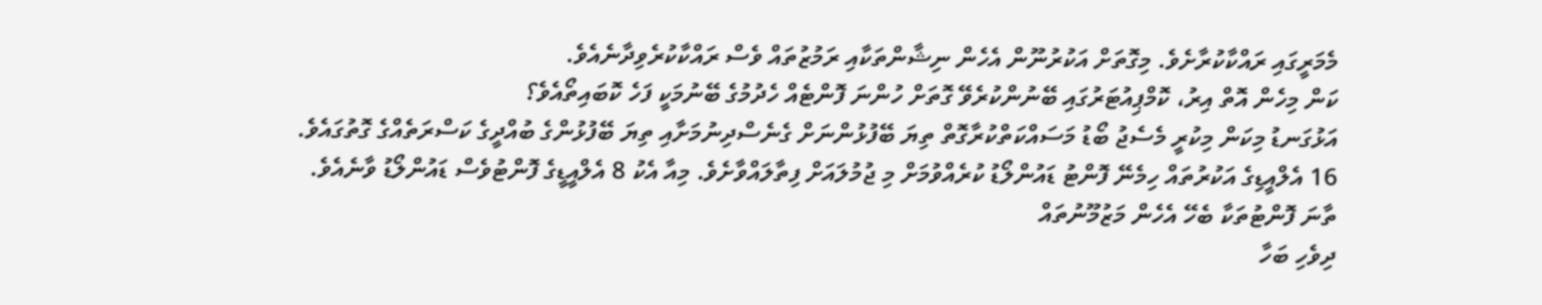މެމަރީގައި ރައްކާކުރާށެވެ. މިގޮތަށް އަކުރުނޫން އެހެން ނިޝާންތަކާއި ރަމުޒުތައް ވެސް ރައްކާކުރެވިދާނެއެވެ.
ކަން މިހެން އޮތް އިރު، ކޮމްޕިއުޓަރުގައި ބޭނުންކުރެވޭ ގޮތަށް ހުންނަ ފޮންޓެއް ހެދުމުގެ ބޭނުމަކީ ފަހެ ކޮބައިތޯއެވެ؟
އަޅުގަނޑު މިކަން މިކުރީ މެސެޖު ބޯޑު މަސައްކަތްކުރާގޮތް ތިޔަ ބޭފުޅުންނަށް ގެނެސްދިނުމަށާއި ތިޔަ ބޭފުޅުންގެ ބުއްދީގެ ކަސްރަތެއްގެ ގޮތުގައެވެ.
16 އެލްއީޑިގެ އަކުރުތައް ހިމެނޭ ފޮންޓު ޑައުންލޯޑު ކުރެއްވުމަށް މި ޖުމުލައަށް ފިތާލައްވާށެވެ. މިއާ އެކު 8 އެލްއީޑީގެ ފޮންޓުވެސް ޑައުންލޯޑު ވާނެއެވެ.
ތާނަ ފޮންޓުތަކާ ބެހޭ އެހެން މަޒުމޫނުތައް
ދިވެހި ބަހާ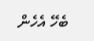ބެހޭ އެހެން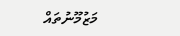މަޒުމޫނުތައް